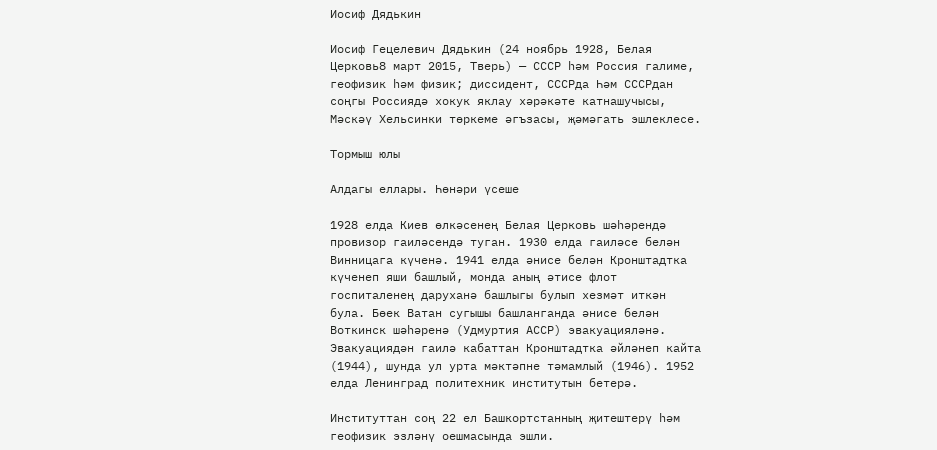Иосиф Дядькин

Иосиф Гецелевич Дядькин (24 ноябрь 1928, Белая Церковь8 март 2015, Тверь) — СССР һәм Россия галиме, геофизик һәм физик; диссидент, СССРда Һәм СССРдан соңгы Россиядә хокук яклау хәрәкәте катнашучысы, Мәскәү Хельсинки төркеме әгъзасы, җәмәгать эшлеклесе.

Тормыш юлы

Алдагы еллары. Һөнәри үсеше

1928 елда Киев өлкәсенең Белая Церковь шәһәрендә провизор гаиләсендә туган. 1930 елда гаиләсе белән Винницага күченә. 1941 елда әнисе белән Кронштадтка күченеп яши башлый, монда аның әтисе флот госпиталенең даруханә башлыгы булып хезмәт иткән була. Бөек Ватан сугышы башланганда әнисе белән Воткинск шәһәренә (Удмуртия АССР) эвакуацияләнә. Эвакуациядән гаилә кабаттан Кронштадтка әйләнеп кайта (1944), шунда ул урта мәктәпне тәмамлый (1946). 1952 елда Ленинград политехник институтын бетерә.

Институттан соң 22 ел Башкортстанның җитештерү һәм геофизик эзләнү оешмасында эшли.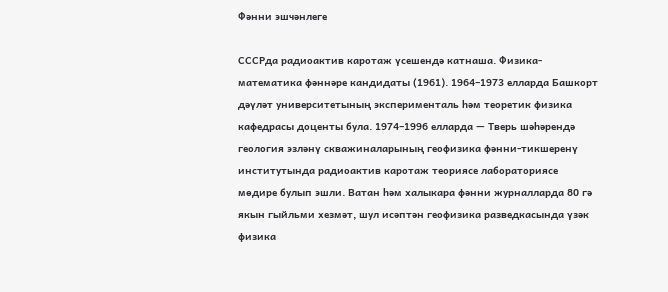Фәнни эшчәнлеге

СССРда радиоактив каротаж үсешендә катнаша. Физика-математика фәннәре кандидаты (1961). 1964–1973 елларда Башкорт дәүләт университетының эксперименталь һәм теоретик физика кафедрасы доценты була. 1974–1996 елларда — Тверь шәһәрендә геология эзләнү скважиналарының геофизика фәнни-тикшеренү институтында радиоактив каротаж теориясе лабораториясе мөдире булып эшли. Ватан һәм халыкара фәнни журналларда 80 гә якын гыйльми хезмәт, шул исәптән геофизика разведкасында үзәк физика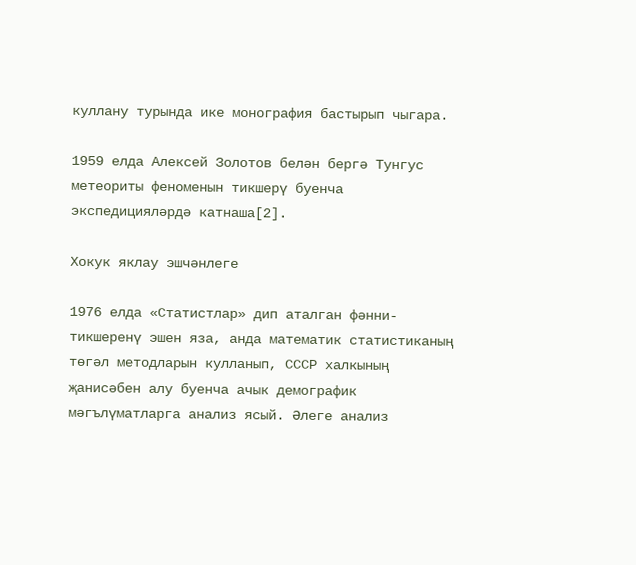куллану турында ике монография бастырып чыгара.

1959 елда Алексей Золотов белән бергә Тунгус метеориты феноменын тикшерү буенча экспедицияләрдә катнаша[2].

Хокук яклау эшчәнлеге

1976 елда «Статистлар» дип аталган фәнни-тикшеренү эшен яза, анда математик статистиканың төгәл методларын кулланып, СССР халкының җанисәбен алу буенча ачык демографик мәгълүматларга анализ ясый. Әлеге анализ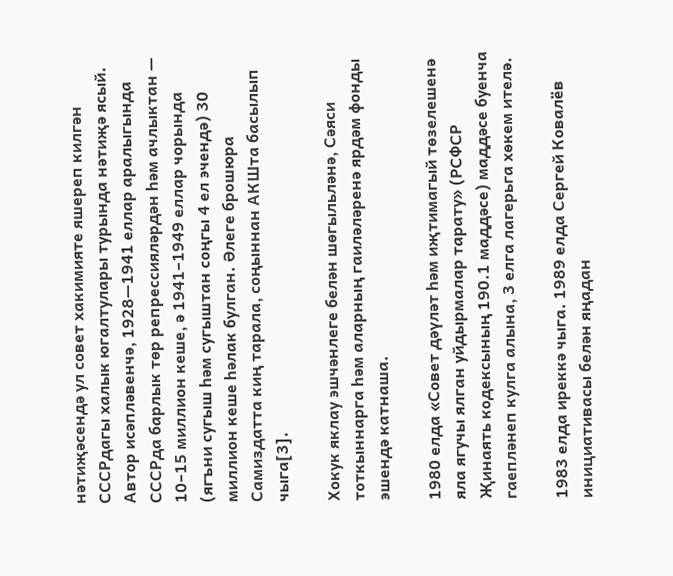нәтиҗәсендә ул совет хакимияте яшереп килгән СССРдагы халык югалтулары турында нәтиҗә ясый. Автор исәпләвенчә, 1928—1941 еллар аралыгында СССРда барлык төр репрессияләрдән һәм ачлыктан — 10–15 миллион кеше, ә 1941–1949 еллар чорында (ягъни сугыш һәм сугыштан соңгы 4 ел эчендә) 30 миллион кеше һәлак булган. Әлеге брошюра Самиздатта киң тарала, соңыннан АКШта басылып чыга[3].

Хокук яклау эшчәнлеге белән шөгыльләнә, Сәяси тоткыннарга һәм аларның гаиләләренә ярдәм фонды эшендә катнаша.

1980 елда «Совет дәүләт һәм иҗтимагый төзелешенә яла ягучы ялган уйдырмалар тарату» (РСФСР Җинаять кодексының 190.1 маддәсе) маддәсе буенча гаепләнеп кулга алына, 3 елга лагерьга хөкем ителә.

1983 елда иреккә чыга. 1989 елда Сергей Ковалёв инициативасы белән яңадан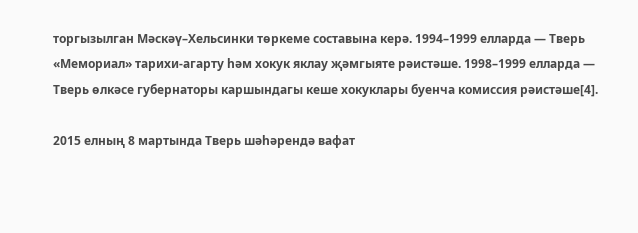торгызылган Мәскәү–Хельсинки төркеме составына керә. 1994–1999 елларда — Тверь «Мемориал» тарихи-агарту һәм хокук яклау җәмгыяте рәистәше. 1998–1999 елларда — Тверь өлкәсе губернаторы каршындагы кеше хокуклары буенча комиссия рәистәше[4].

2015 елның 8 мартында Тверь шәһәрендә вафат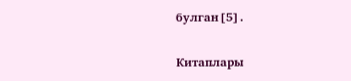булган[5].

Китаплары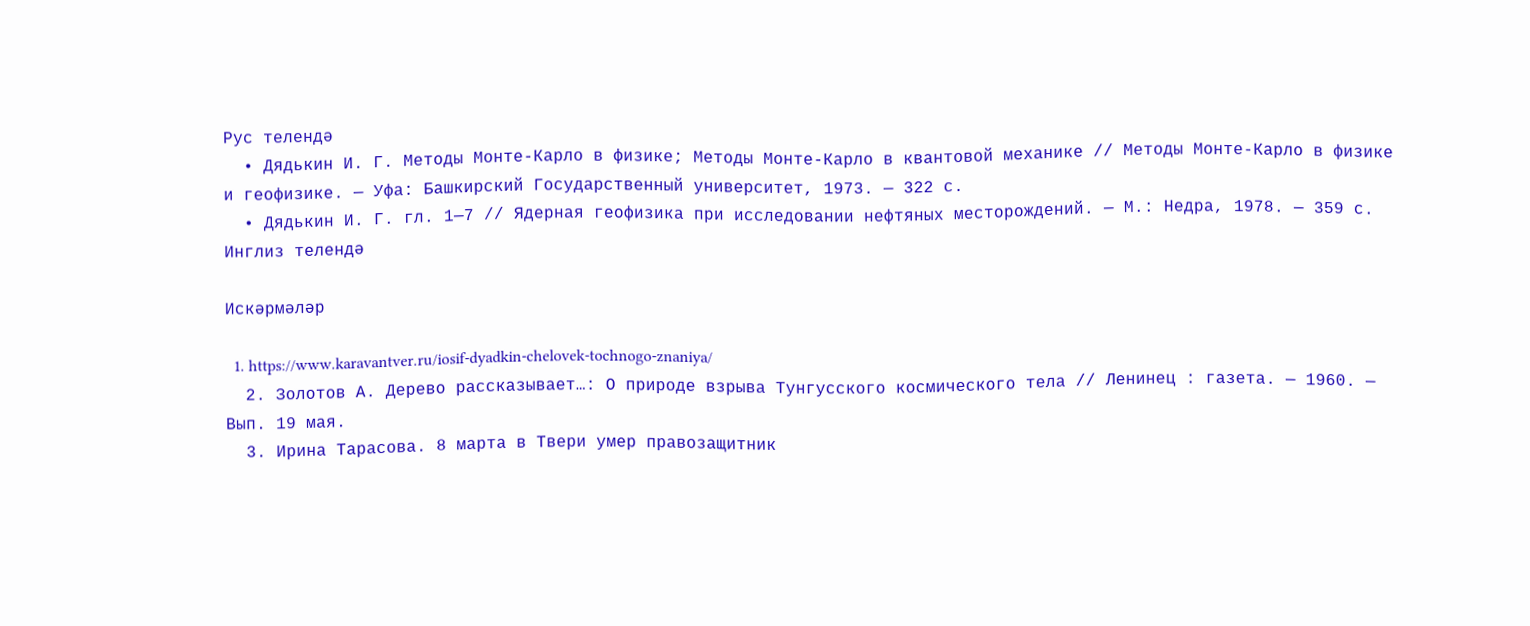Рус телендә
  • Дядькин И. Г. Методы Монте-Карло в физике; Методы Монте-Карло в квантовой механике // Методы Монте-Карло в физике и геофизике. — Уфа: Башкирский Государственный университет, 1973. — 322 с.
  • Дядькин И. Г. гл. 1—7 // Ядерная геофизика при исследовании нефтяных месторождений. — М.: Недра, 1978. — 359 с.
Инглиз телендә

Искәрмәләр

  1. https://www.karavantver.ru/iosif-dyadkin-chelovek-tochnogo-znaniya/
  2. Золотов А. Дерево рассказывает…: О природе взрыва Тунгусского космического тела // Ленинец : газета. — 1960. — Вып. 19 мая.
  3. Ирина Тарасова. 8 марта в Твери умер правозащитник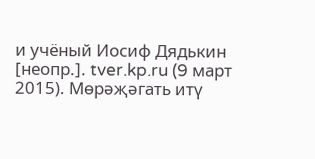и учёный Иосиф Дядькин [неопр.]. tver.kp.ru (9 март 2015). Мөрәҗәгать итү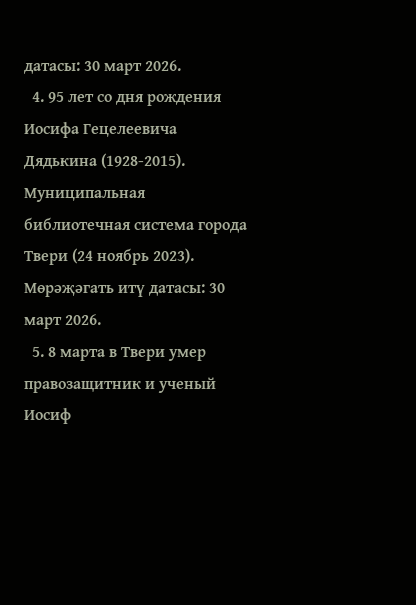датасы: 30 март 2026.
  4. 95 лет со дня рождения Иосифа Гецелеевича Дядькина (1928-2015). Муниципальная библиотечная система города Твери (24 ноябрь 2023). Мөрәҗәгать итү датасы: 30 март 2026.
  5. 8 марта в Твери умер правозащитник и ученый Иосиф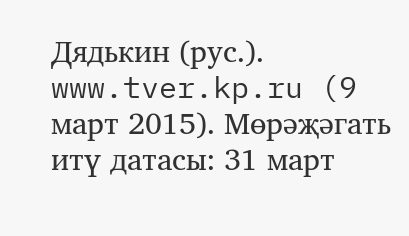Дядькин (рус.). www.tver.kp.ru (9 март 2015). Мөрәҗәгать итү датасы: 31 март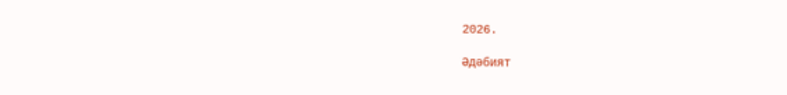2026.

Әдәбият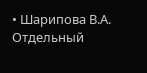• Шарипова В.А. Отдельный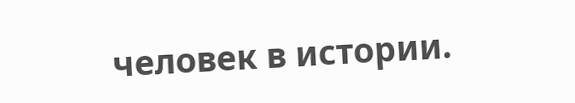человек в истории.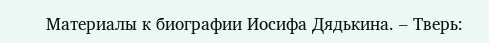Материалы к биографии Иосифа Дядькина. – Тверь: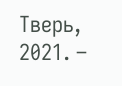Тверь, 2021. –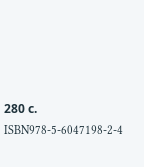280 с. ISBN978-5-6047198-2-4